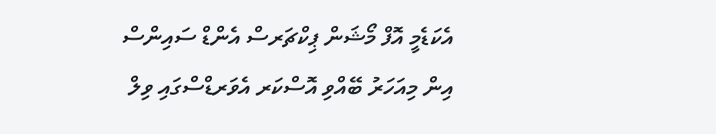އެކަޑެމީ އޮފް މޯޝަން ޕިކްޗަރސް އެންޑް ސައިންސް އިން މިއަހަރު ބޭއްވި އޮސްކަރ އެވަރޑްސްގައި ވިލް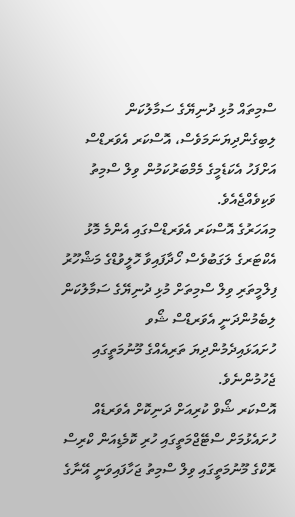ސްމިތައް މުޅި ދުނިޔޭގެ ސަމާލުކަން ލިބިގެންދިޔަނަމަވެސް، އޮސްކަރ އެވަރޑްސް އަށްފަހު އެކަޑެމީގެ މެމްބަރުކަމުން ވިލް ސްމިތު ވަކިވެއްޖެއެވެ.
މިއަހަރުގެ އޮސްކަރ އެވަރޑްސްގައި އެންމެ މޮޅު އެކްޓަރގެ ލަގަބުވެސް ހޯދާފައިވާ ހޮލީވުޑްގެ މަޝްހޫރު ފިލްމީތަރި ވިލް ސްމިތަށް މުޅި ދުނިޔޭގެ ސަމާލުކަން ލިބެމުންދަނީ އެވަރޑްސް ޝޯވ ހުށައަޅައިދެމުންދިޔަ ތަރިއެއްގެ މޫނުމަތީގައި ޖެހުމުންނެވެ.
އޮސްކަރ ޝޯވް ކުރިއަށް ދަނިކޮށް އެވަރޑެއް ހުށައެޅުމަށް ސްޓޭޖްމަތީގައި ހުރި ކޮމެޑިއަން ކްރިސް ރޮކްގެ މޫނުމަތީގައި ވިލް ސްމިތު ޖަހާފައިވަނީ އޭނާގެ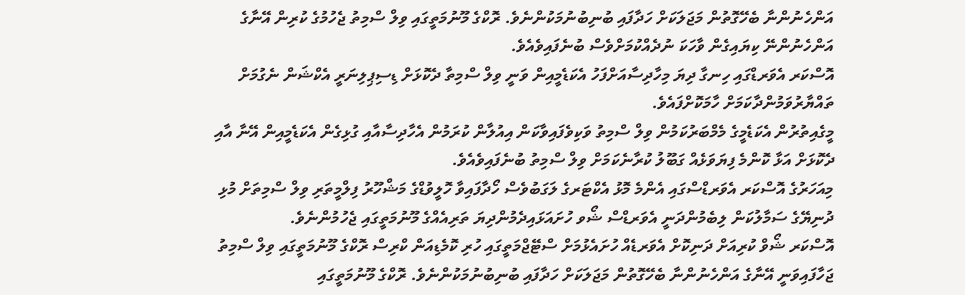އަންހެނުންނާ ބެހޭގޮތުން މަޖަލަކަށް ހަދާފައި ބުނިބުނުމަކުންނެވެ. ރޮކްގެ މޫނުމަތީގައި ވިލް ސްމިތު ޖެހުމުގެ ކުރިން އޭނާގެ އަންހެނުންނޭ ކިޔައިގެން ވާހަކަ ނުދެއްކުމަށްވެސް ބުނެފައިވެއެވެ.
އޮސްކަރ އެވަރޑްގައި ހިނގާ ދިޔަ މިހާދިސާއަށްފަހު އެކަޑެމީއިން ވަނީ ވިލް ސްމިތާ ދެކޮޅަށް ޑިސިޕިލިނަރީ އެކްޝަން ނެގުމަށް ތައްޔާރުވަމުންދާކަމަށް ހާމަކޮށްފައެވެ.
މީގެއިތުރުން އެކަޑެމީގެ މެމްބަރުކަމުން ވިލް ސްމިތު ވަކިވެފައިވާކަން އިއުލާން ކުރަމުން އެހާދިސާއާއި ގުޅިގެން އެކަޑެމީއިން އޭނާ އާއި ދެކޮޅަށް އަޅާ ކޮންމެ ފިޔަވަޅެއް ގަބޫލު ކުރާނެކަމަށް ވިލް ސްމިތު ބުނެފައިވެއެވެ.
މިއަހަރުގެ އޮސްކަރ އެވަރޑްސްގައި އެންމެ މޮޅު އެކްޓަރގެ ލަގަބުވެސް ހޯދާފައިވާ ހޮލީވުޑްގެ މަޝްހޫރު ފިލްމީތަރި ވިލް ސްމިތަށް މުޅި ދުނިޔޭގެ ސަމާލުކަން ލިބެމުންދަނީ އެވަރޑްސް ޝޯވ ހުށައަޅައިދެމުންދިޔަ ތަރިއެއްގެ މޫނުމަތީގައި ޖެހުމުންނެވެ.
އޮސްކަރ ޝޯވް ކުރިއަށް ދަނިކޮށް އެވަރޑެއް ހުށައެޅުމަށް ސްޓޭޖްމަތީގައި ހުރި ކޮމެޑިއަން ކްރިސް ރޮކްގެ މޫނުމަތީގައި ވިލް ސްމިތު ޖަހާފައިވަނީ އޭނާގެ އަންހެނުންނާ ބެހޭގޮތުން މަޖަލަކަށް ހަދާފައި ބުނިބުނުމަކުންނެވެ. ރޮކްގެ މޫނުމަތީގައި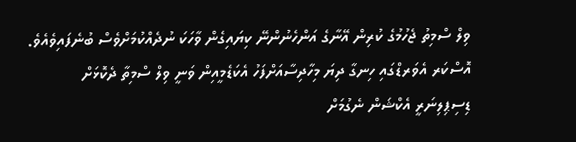ވިލް ސްމިތު ޖެހުމުގެ ކުރިން އޭނާގެ އަންހެނުންނޭ ކިޔައިގެން ވާހަކަ ނުދެއްކުމަށްވެސް ބުނެފައިވެއެވެ.
އޮސްކަރ އެވަރޑްގައި ހިނގާ ދިޔަ މިހާދިސާއަށްފަހު އެކަޑެމީއިން ވަނީ ވިލް ސްމިތާ ދެކޮޅަށް ޑިސިޕިލިނަރީ އެކްޝަން ނެގުމަށް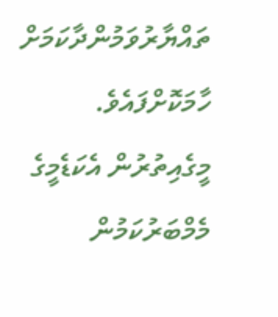ތައްޔާރުވަމުންދާކަމަށް ހާމަކޮށްފައެވެ.
މީގެއިތުރުން އެކަޑެމީގެ މެމްބަރުކަމުން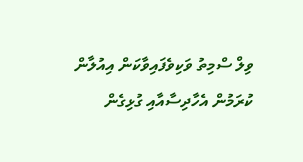ވިލް ސްމިތު ވަކިވެފައިވާކަން އިއުލާން ކުރަމުން އެހާދިސާއާއި ގުޅިގެން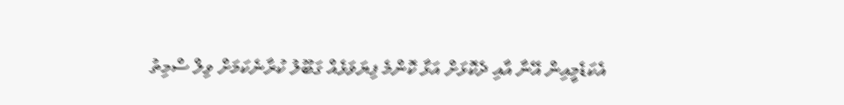އެކަޑެމީއިން އޭނާ އާއި ދެކޮޅަށް އަޅާ ކޮންމެ ފިޔަވަޅެއް ގަބޫލު ކުރާނެކަމަށް ވިލް ސްމިތު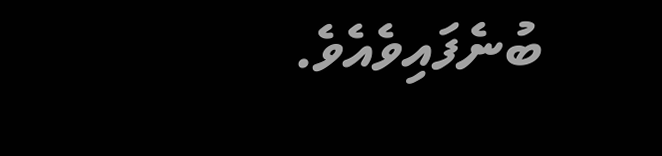ބުނެފައިވެއެވެ.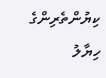ކިޔުންތެރިންގެ ހިޔާލު